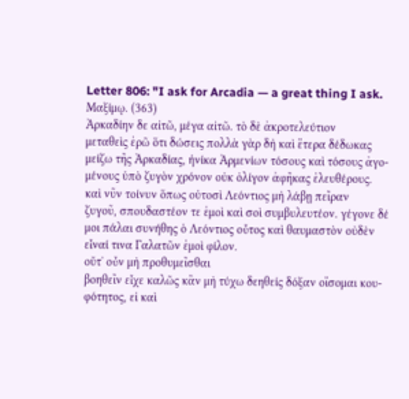Letter 806: "I ask for Arcadia — a great thing I ask.
Μαξίμῳ. (363)
Ἀρκαδίην δε αἰτῶ, μέγα αἰτῶ. τὸ δὲ ἀκροτελεύτιον
μεταθεὶς ἐρῶ ὅτι δώσεις πολλὰ γὰρ δὴ καὶ ἕτερα δέδωκας
μείζω τῆς Ἀρκαδίας, ἡνίκα Ἀρμενίων τόσους καὶ τόσους ἀγο-
μένους ὑπὸ ζυγὸν χρόνον οὐκ ὀλίγον ἀφῆκας ἐλευθέρους.
καὶ νῦν τοίνυν ὅπως οὑτοσὶ Λεόντιος μὴ λάβῃ πεῖραν
ζυγοῦ, σπουδαστέον τε ἐμοὶ καὶ σοὶ συμβυλευτέον. γέγονε δέ
μοι πάλαι συνήθης ὁ Λεόντιος οὗτος καὶ θαυμαστὸν οὐδὲν
εἶναί τινα Γαλατῶν ἐμοὶ φίλον.
οὔτ᾿ οὖν μὴ προθυμεῖσθαι
βοηθεῖν εἶχε καλῶς κἂν μὴ τύχω δεηθείς δόξαν οἴσομαι κου-
φότητος, εἰ καὶ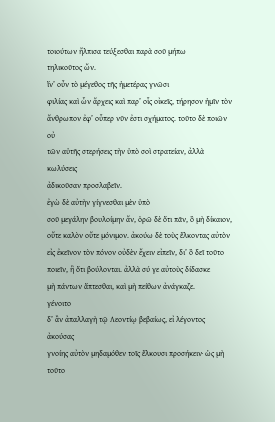τοιούτων ἤλπισα τεύξεσθαι παρὰ σοῦ μήπω
τηλικοῦτος ὤν.
ἵν’ οὖν τὸ μέγεθος τῆς ἡμετέρας γνῶσι
φιλίας καὶ ὧν ἄρχεις καὶ παρ’ οἷς οἰκεῖς, τήρησον ἡμῖν τὸν
ἄνθρωπον ἐφ’ οὗπερ νῦν ἐστι σχήματος. τοῦτο δὲ ποιῶν οὐ
τῶν αὑτῆς στερήσεις τὴν ὑπὸ σοὶ στρατείαν, ἀλλὰ κωλύσεις
ἀδικοῦσαν προσλαβεῖν.
ἐγὼ δὲ αὐτὴν γίγνεσθαι μὲν ὑπὸ
σοῦ μεγάλην βουλοίμην ἄν, ὁρῶ δὲ ὅτι πᾶν, ὃ μὴ δίκαιον,
οὔτε καλὸν οὔτε μόνιμον. ἀκούω δὲ τοὺς ἕλκοντας αὐτὸν
εἰς ἐκεῖνον τὸν πόνον οὐδὲν ἔχειν εἰπεῖν, δι’ ὃ δεῖ τοῦτο
ποιεῖν, ἢ ὅτι βούλονται. ἀλλὰ σύ γε αὐτοὺς δίδασκε
μὴ πάντων ἅπτεσθαι, καὶ μὴ πείθων ἀνάγκαζε.
γένοιτο
δ’ ἂν ἀπαλλαγὴ τῷ Λεοντίῳ βεβαίως, εἰ λέγοντος ἀκούσας
γνοίης αὐτὸν μηδαμόθεν τοῖς ἕλκουσι προσήκειν· ὡς μὴ τοῦτο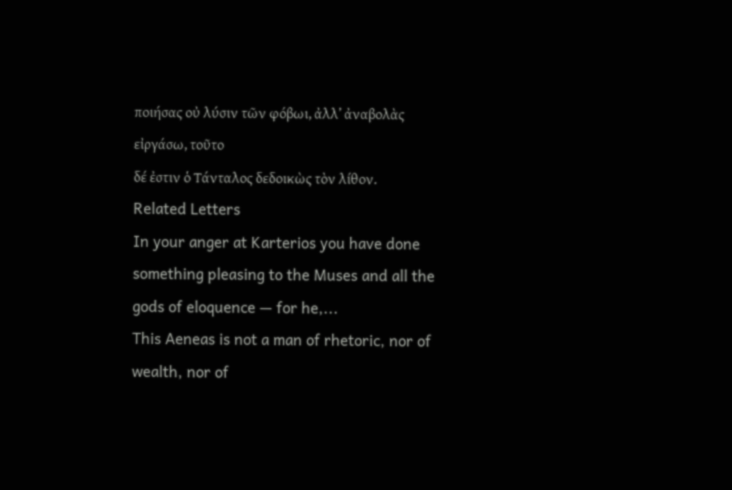ποιήσας οὐ λύσιν τῶν φόβωι, ἀλλ’ ἀναβολὰς εἰργάσω, τοῦτο
δέ ἐστιν ὁ Τάνταλος δεδοικὼς τὸν λίθον.
Related Letters
In your anger at Karterios you have done something pleasing to the Muses and all the gods of eloquence — for he,...
This Aeneas is not a man of rhetoric, nor of wealth, nor of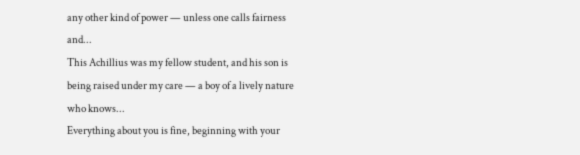any other kind of power — unless one calls fairness and...
This Achillius was my fellow student, and his son is being raised under my care — a boy of a lively nature who knows...
Everything about you is fine, beginning with your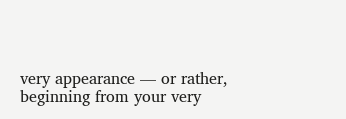very appearance — or rather, beginning from your very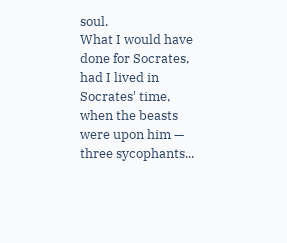soul.
What I would have done for Socrates, had I lived in Socrates' time, when the beasts were upon him — three sycophants...